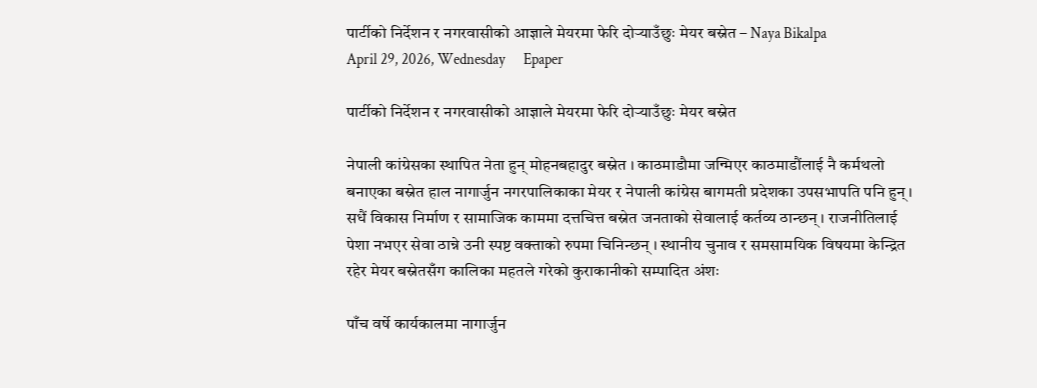पार्टीको निर्देशन र नगरवासीको आज्ञाले मेयरमा फेरि दोर्‍याउँछुः मेयर बस्नेत – Naya Bikalpa
April 29, 2026, Wednesday      Epaper

पार्टीको निर्देशन र नगरवासीको आज्ञाले मेयरमा फेरि दोर्‍याउँछुः मेयर बस्नेत

नेपाली कांग्रेसका स्थापित नेता हुन् मोहनबहादुर बस्नेत । काठमाडौ‌मा जन्मिएर काठमाडौंलाई नै कर्मथलो बनाएका बस्नेत हाल नागार्जुन नगरपालिकाका मेयर र नेपाली कांग्रेस बागमती प्रदेशका उपसभापति पनि हुन् । सधैं विकास निर्माण र सामाजिक काममा दत्तचित्त बस्नेत जनताको सेवालाई कर्तव्य ठान्छन् । राजनीतिलाई पेशा नभएर सेवा ठान्ने उनी स्पष्ट वक्ताको रुपमा चिनिन्छन् । स्थानीय चुनाव र समसामयिक विषयमा केन्द्रित रहेर मेयर बस्नेतसँग कालिका महतले गरेको कुराकानीको सम्पादित अंशः

पाँच वर्षे कार्यकालमा नागार्जुन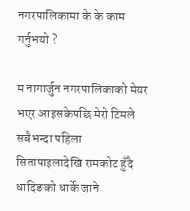नगरपालिकामा के के काम गर्नुभयो ?

म नागार्जुन नगरपालिकाको मेयर भएर आइसकेपछि मेरो टिमले सबैभन्दा पहिला सितापाइलादेखि रामकोट हुँदै धादिङको धार्के जाने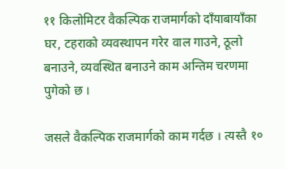११ किलोमिटर वैकल्पिक राजमार्गको दाँयाबायाँका घर, टहराको व्यवस्थापन गरेर वाल गाउने, ठूलो बनाउने, व्यवस्थित बनाउने काम अन्तिम चरणमा पुगेको छ ।

जसले वैकल्पिक राजमार्गको काम गर्दछ । त्यस्तै १०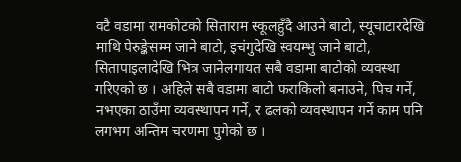वटै वडामा रामकोटको सिताराम स्कूलहुँदै आउने बाटो, स्यूचाटारदेखि माथि पेरुङ्केसम्म जाने बाटो, इचंगुदेखि स्वयम्भु जाने बाटो, सितापाइलादेखि भित्र जानेलगायत सबै वडामा बाटोको व्यवस्था गरिएको छ । अहिले सबै वडामा बाटो फराकिलो बनाउने, पिच गर्ने, नभएका ठाउँमा व्यवस्थापन गर्ने, र ढलको व्यवस्थापन गर्ने काम पनि लगभग अन्तिम चरणमा पुगेको छ ।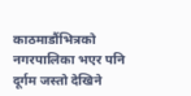काठमाडौंभित्रको नगरपालिका भएर पनि दूर्गम जस्तो देखिने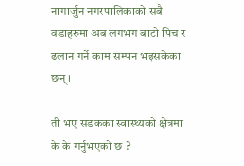नागार्जुन नगरपालिकाको सबै वडाहरुमा अब लगभग बाटो पिच र ढलान गर्ने काम सम्पन भइसकेका छन् ।

ती भए सडकका स्वास्थ्यको क्षेत्रमा के के गर्नुभएको छ ?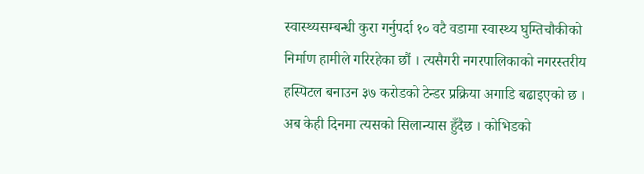स्वास्थ्यसम्बन्धी कुरा गर्नुपर्दा १० वटै वडामा स्वास्थ्य घुम्तिचौकीको निर्माण हामीले गरिरहेका छौं । त्यसैगरी नगरपालिकाको नगरस्तरीय हस्पिटल बनाउन ३७ करोडको टेन्डर प्रक्रिया अगाडि बढाइएको छ । अब केही दिनमा त्यसको सिलान्यास हुँदैछ । कोभिडको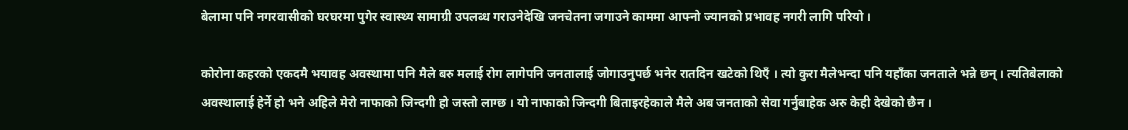बेलामा पनि नगरवासीको घरघरमा पुगेर स्वास्थ्य सामाग्री उपलब्ध गराउनेदेखि जनचेतना जगाउने काममा आफ्नो ज्यानको प्रभावह नगरी लागि परियो ।

कोरोना कहरको एकदमै भयावह अवस्थामा पनि मैले बरु मलाई रोग लागेपनि जनतालाई जोगाउनुपर्छ भनेर रातदिन खटेको थिएँ । त्यो कुरा मैलेभन्दा पनि यहाँका जनताले भन्ने छन् । त्यतिबेलाको अवस्थालाई हेर्ने हो भने अहिले मेरो नाफाको जिन्दगी हो जस्तो लाग्छ । यो नाफाको जिन्दगी बिताइरहेकाले मैले अब जनताको सेवा गर्नुबाहेक अरु केही देखेको छैन ।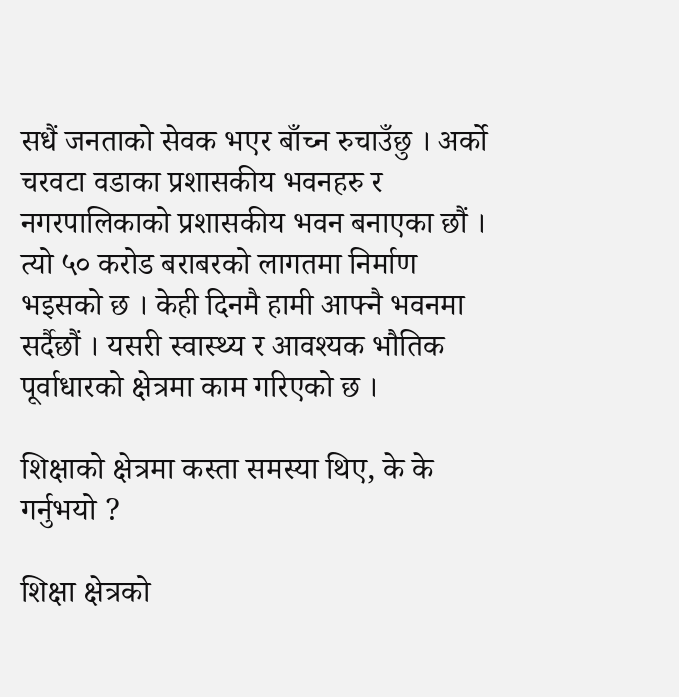सधैं जनताको सेवक भएर बाँच्न रुचाउँछु । अर्को चरवटा वडाका प्रशासकीय भवनहरु र नगरपालिकाको प्रशासकीय भवन बनाएका छौं । त्यो ५० करोड बराबरको लागतमा निर्माण भइसको छ । केही दिनमै हामी आफ्नै भवनमा सर्दैछौं । यसरी स्वास्थ्य र आवश्यक भौतिक पूर्वाधारको क्षेत्रमा काम गरिएको छ ।

शिक्षाको क्षेत्रमा कस्ता समस्या थिए, के के गर्नुभयो ?

शिक्षा क्षेत्रको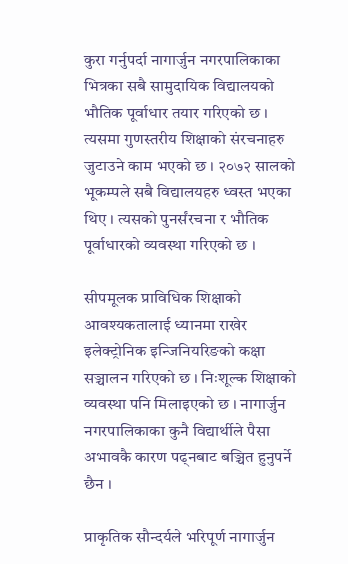कुरा गर्नुपर्दा नागार्जुन नगरपालिकाका भित्रका सबै सामुदायिक विद्यालयको भौतिक पूर्वाधार तयार गरिएको छ । त्यसमा गुणस्तरीय शिक्षाको संरचनाहरु जुटाउने काम भएको छ । २०७२ सालको भूकम्पले सबै विद्यालयहरु ध्वस्त भएका थिए । त्यसको पुनर्संरचना र भौतिक पूर्वाधारको व्यवस्था गरिएको छ ।

सीपमूलक प्राविधिक शिक्षाको आवश्यकतालाई ध्यानमा राखेर इलेक्ट्रोनिक इन्जिनियरिङको कक्षा सञ्चालन गरिएको छ । निःशूल्क शिक्षाको व्यवस्था पनि मिलाइएको छ । नागार्जुन नगरपालिकाका कुनै विद्यार्थीले पैसा अभावकै कारण पढ्नबाट बञ्चित हुनुपर्ने छैन ।

प्राकृतिक सौन्दर्यले भरिपूर्ण नागार्जुन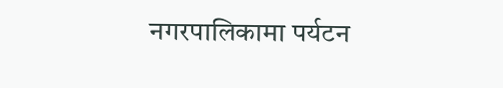नगरपालिकामा पर्यटन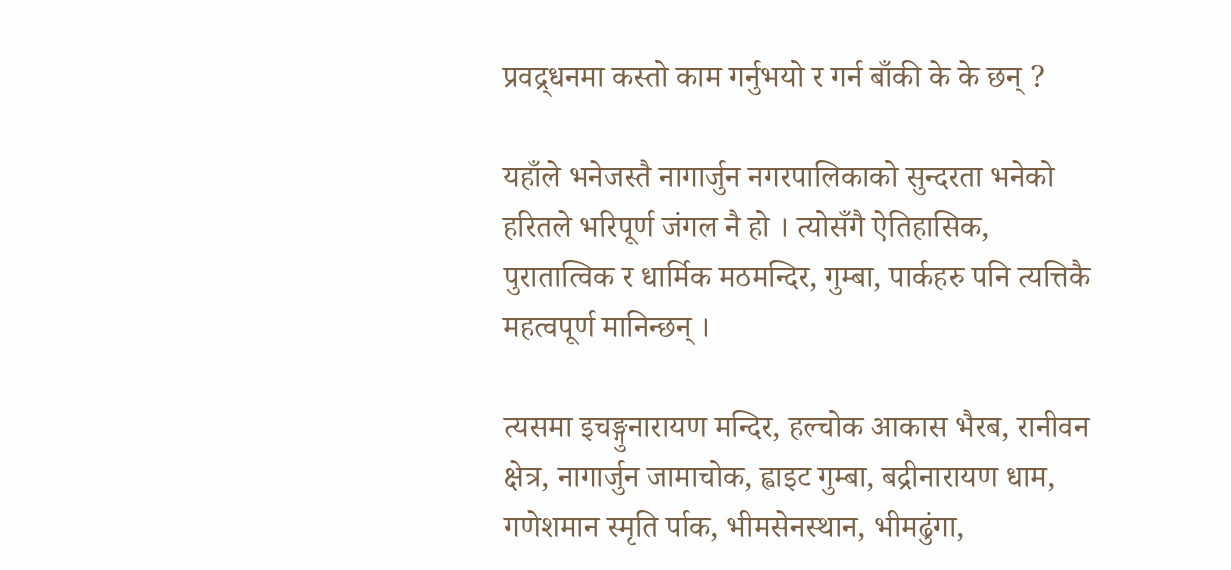प्रवद्र्धनमा कस्तो काम गर्नुभयो र गर्न बाँकी के के छन् ?

यहाँले भनेजस्तै नागार्जुन नगरपालिकाको सुन्दरता भनेको हरितले भरिपूर्ण जंगल नै हो । त्योसँगै ऐतिहासिक, पुरातात्विक र धार्मिक मठमन्दिर, गुम्बा, पार्कहरु पनि त्यत्तिकै महत्वपूर्ण मानिन्छन् ।

त्यसमा इचङ्गुनारायण मन्दिर, हल्चोक आकास भैरब, रानीवन क्षेत्र, नागार्जुन जामाचोक, ह्वाइट गुम्बा, बद्रीनारायण धाम, गणेशमान स्मृति र्पाक, भीमसेनस्थान, भीमढुंगा,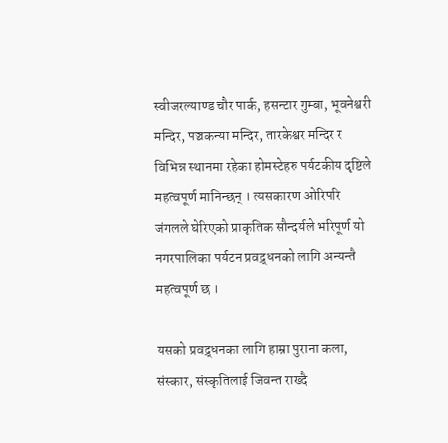स्वीजरल्याण्ड चौर पार्क, हसन्टार गुम्बा, भूवनेश्वरी मन्दिर, पञ्चकन्या मन्दिर, तारकेश्वर मन्दिर र विभिन्न स्थानमा रहेका होमस्टेहरु पर्यटकीय दृष्टिले महत्वपूर्ण मानिन्छन् । त्यसकारण ओरिपरि जंगलले घेरिएको प्राकृतिक सौन्दर्यले भरिपूर्ण यो नगरपालिका पर्यटन प्रवद्र्धनको लागि अन्यन्तै महत्वपूर्ण छ ।

यसको प्रवद्र्धनका लागि हाम्रा पुराना कला, संस्कार, संस्कृतिलाई जिवन्त राख्दै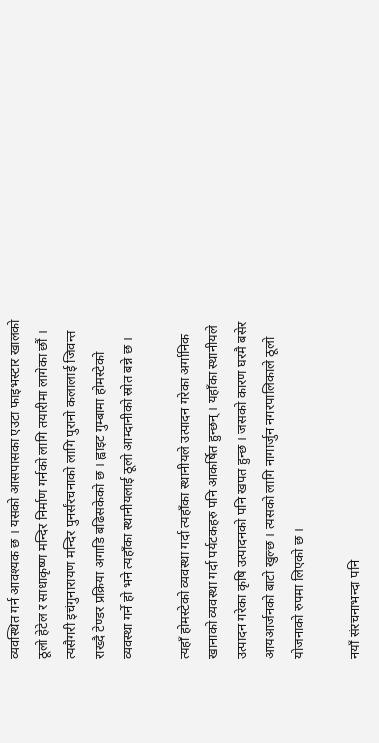व्यवस्थित गर्न आवश्यक छ । यसको आसपासका एउटा फाइभस्टार खालको ठूलो हेटेल र साधाकृष्ण मन्दिर निर्माण गर्नको लागि तयारीमा लागेका छौं । त्यसैगरी इचंगुनारायण मन्दिर पुनर्संरचनाको लागि पुरानो कलालाई जिवन्त राख्दै टेण्डर प्रक्रिया अगाडि बढिसकेको छ । ह्वाइट गुम्बामा होमस्टेको व्यवस्था गर्ने हो भने त्यहाँका स्थानीयलाई ठूलो आम्दानीको स्रोत बन्ने छ ।

त्यहाँ होमस्टेको व्यवस्था गर्दा त्यहाँका स्थानीयले उत्पादन गरेका अर्गानिक खानाको व्यवस्था गर्दा पर्यटकहरु पनि आकर्षित हुन्छन् । यहाँका स्थानीयले उत्पादन गरेका कृषि उत्पादनको पनि खपत हुन्छ । जसको कारण घरमै बसेर आयआर्जनको बाटो खुल्छ । त्यसको लागि नागार्जुन नगरपालिकाले ठूलो योजनाको रुपमा लिएको छ ।

नयाँ संरचनाभन्दा पनि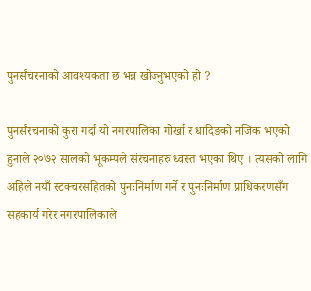पुनर्संचरनाको आवश्यकता छ भन्न खोज्नुभएको हो ?

पुनर्संरचनाको कुरा गर्दा यो नगरपालिका गोर्खा र धादिङको नजिक भएको हुनाले २०७२ सालको भूकम्पले संरचनाहरु ध्वस्त भएका थिए । त्यसको लागि अहिले नयाँ स्टक्चरसहितको पुनःनिर्माण गर्ने र पुनःनिर्माण प्राधिकरणसँग सहकार्य गरेर नगरपालिकाले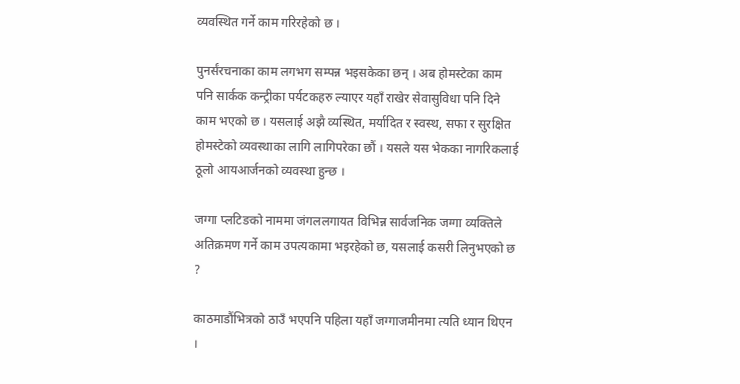व्यवस्थित गर्ने काम गरिरहेको छ ।

पुनर्संरचनाका काम लगभग सम्पन्न भइसकेका छन् । अब होमस्टेका काम पनि सार्कक कन्ट्रीका पर्यटकहरु ल्याएर यहाँ राखेर सेवासुविधा पनि दिने काम भएको छ । यसलाई अझै व्यस्थित, मर्यादित र स्वस्थ, सफा र सुरक्षित होमस्टेको व्यवस्थाका लागि लागिपरेका छौं । यसले यस भेकका नागरिकलाई ठूलो आयआर्जनको व्यवस्था हुन्छ ।

जग्गा प्लटिङको नाममा जंगललगायत विभिन्न सार्वजनिक जग्गा व्यक्तिले अतिक्रमण गर्ने काम उपत्यकामा भइरहेको छ, यसलाई कसरी लिनुभएको छ ?

काठमाडौंभित्रको ठाउँ भएपनि पहिला यहाँ जग्गाजमीनमा त्यति ध्यान थिएन ।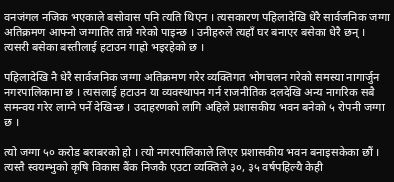वनजंगल नजिक भएकाले बसोवास पनि त्यति थिएन । त्यसकारण पहिलादेखि धेरै सार्वजनिक जग्गा अतिक्रमण आफ्नो जग्गातिर तान्ने गरेको पाइन्छ । उनीहरुले त्यहाँ घर बनाएर बसेका धेरै छन् । त्यसरी बसेका बस्तीलाई हटाउन गाह्रो भइरहेको छ ।

पहिलादेखि नै धेरै सार्वजनिक जग्गा अतिक्रमण गरेर व्यक्तिगत भोगचलन गरेको समस्या नागार्जुन नगरपालिकामा छ । त्यसलाई हटाउन या व्यवस्थापन गर्न राजनीतिक दलदेखि अन्य नागरिक सबै समन्वय गरेर लाग्ने पर्ने देखिन्छ । उदाहरणको लागि अहिले प्रशासकीय भवन बनेको ५ रोपनी जग्गा छ ।

त्यो जग्गा ५० करोड बराबरको हो । त्यो नगरपालिकाले लिएर प्रशासकीय भवन बनाइसकेका छौं । त्यस्तै स्वयम्भुको कृषि विकास बैंक निजकै एउटा व्यक्तिले ३०, ३५ वर्षपहिल्यै केही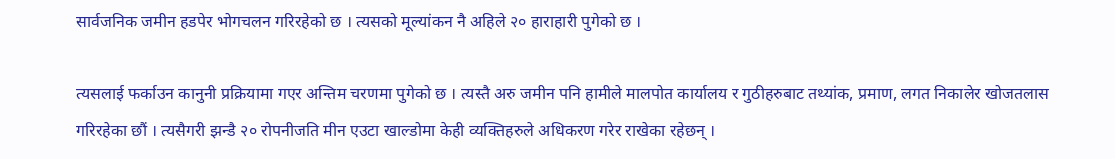सार्वजनिक जमीन हडपेर भोगचलन गरिरहेको छ । त्यसको मूल्यांकन नै अहिले २० हाराहारी पुगेको छ ।

त्यसलाई फर्काउन कानुनी प्रक्रियामा गएर अन्तिम चरणमा पुगेको छ । त्यस्तै अरु जमीन पनि हामीले मालपोत कार्यालय र गुठीहरुबाट तथ्यांक, प्रमाण, लगत निकालेर खोजतलास गरिरहेका छौं । त्यसैगरी झन्डै २० रोपनीजति मीन एउटा खाल्डोमा केही व्यक्तिहरुले अधिकरण गरेर राखेका रहेछन् ।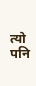त्यो पनि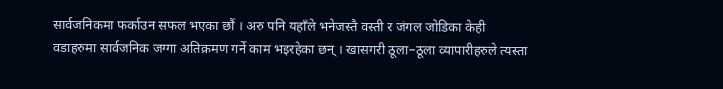सार्वजनिकमा फर्काउन सफल भएका छौं । अरु पनि यहाँले भनेजस्तै वस्ती र जंगल जोडिका केही वडाहरुमा सार्वजनिक जग्गा अतिक्रमण गर्ने काम भइरहेका छन् । खासगरी ठूला–ठूला व्यापारीहरुले त्यस्ता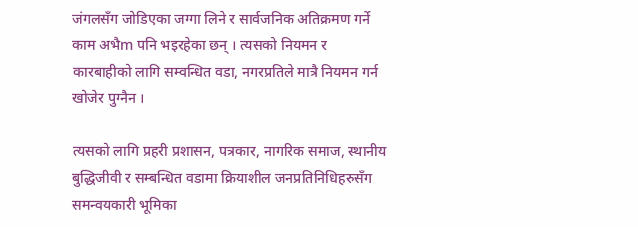जंगलसँग जोडिएका जग्गा लिने र सार्वजनिक अतिक्रमण गर्ने काम अभैm पनि भइरहेका छन् । त्यसको नियमन र कारबाहीको लागि सम्वन्धित वडा, नगरप्रतिले मात्रै नियमन गर्न खोजेर पुग्नैन ।

त्यसको लागि प्रहरी प्रशासन, पत्रकार, नागरिक समाज, स्थानीय बुद्धिजीवी र सम्बन्धित वडामा क्रियाशील जनप्रतिनिधिहरुसँग समन्वयकारी भूमिका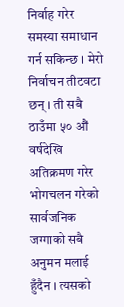निर्वाह गरेर समस्या समाधान गर्न सकिन्छ । मेरो निर्वाचन तीटवटा छन् । ती सबै ठाउँमा ५० औं वर्षदेखि अतिक्रमण गरेर भोगचलन गरेको सार्वजनिक जग्गाको सबै अनुमन मलाई हुँदैन । त्यसको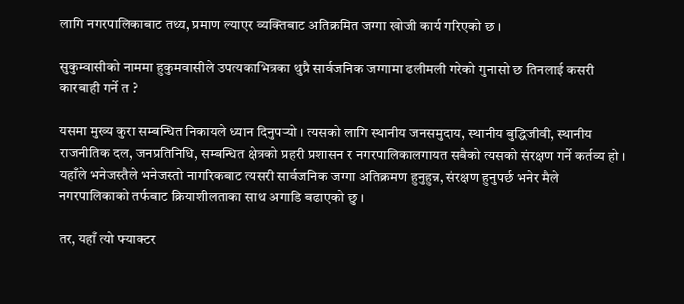लागि नगरपालिकाबाट तथ्य, प्रमाण ल्याएर व्यक्तिबाट अतिक्रमित जग्गा खोजी कार्य गरिएको छ ।

सुकुम्वासीको नाममा हुकुमवासीले उपत्यकाभित्रका थुप्रै सार्वजनिक जग्गामा ढलीमली गरेको गुनासो छ तिनलाई कसरी कारबाही गर्ने त ?

यसमा मुख्य कुरा सम्बन्धित निकायले ध्यान दिनुपर्‍यो । त्यसको लागि स्थानीय जनसमुदाय, स्थानीय बुद्धिजीवी, स्थानीय राजनीतिक दल, जनप्रतिनिधि, सम्बन्धित क्षेत्रको प्रहरी प्रशासन र नगरपालिकालगायत सबैको त्यसको संरक्षण गर्ने कर्तव्य हो । यहाँले भनेजस्तैले भनेजस्तो नागरिकबाट त्यसरी सार्वजनिक जग्गा अतिक्रमण हुनुहुन्न, संरक्षण हुनुपर्छ भनेर मैले नगरपालिकाको तर्फबाट क्रियाशीलताका साथ अगाडि बढाएको छु ।

तर, यहाँ त्यो फ्याक्टर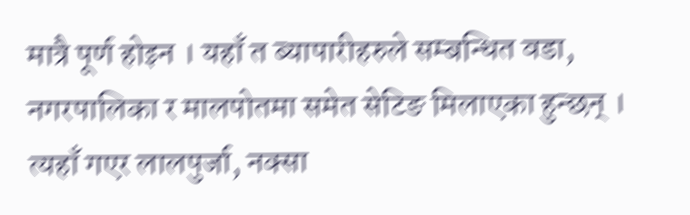मात्रै पूर्ण होइन । यहाँ त ब्यापारीहरुले सम्बन्धित वडा, नगरपालिका र मालपोतमा समेत सेटिङ मिलाएका हुन्छन् । त्यहाँ गएर लालपुर्जा, नक्सा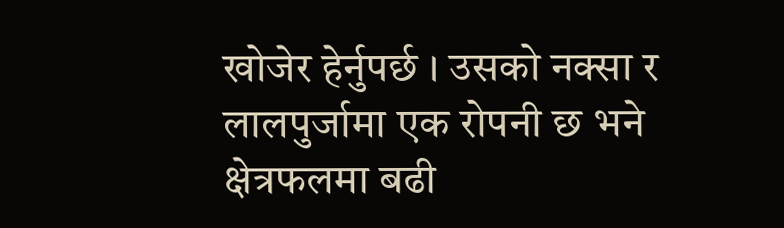खोजेर हेर्नुपर्छ । उसको नक्सा र लालपुर्जामा एक रोपनी छ भने क्षेत्रफलमा बढी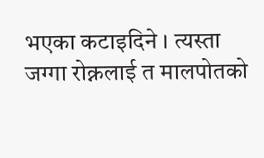भएका कटाइदिने । त्यस्ता जग्गा रोक्नलाई त मालपोतको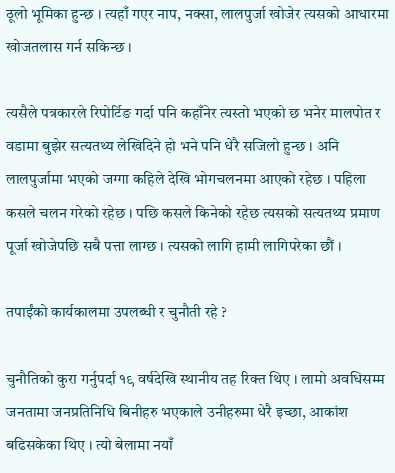ठूलो भूमिका हुन्छ । त्यहाँ गएर नाप, नक्सा, लालपुर्जा खोजेर त्यसको आधारमा खोजतलास गर्न सकिन्छ ।

त्यसैले पत्रकारले रिपोर्टिङ गर्दा पनि कहाँनेर त्यस्तो भएको छ भनेर मालपोत र वडामा बुझेर सत्यतथ्य लेखिदिने हो भने पनि धेरै सजिलो हुन्छ । अनि लालपुर्जामा भएको जग्गा कहिले देखि भोगचलनमा आएको रहेछ । पहिला कसले चलन गरेको रहेछ । पछि कसले किनेको रहेछ त्यसको सत्यतथ्य प्रमाण पूर्जा खोजेपछि सबै पत्ता लाग्छ । त्यसको लागि हामी लागिपरेका छौं ।

तपाईंको कार्यकालमा उपलब्धी र चुनौती रहे ?

चुनौतिको कुरा गर्नुपर्दा १९ वर्षदेखि स्थानीय तह रिक्त थिए । लामो अवधिसम्म जनतामा जनप्रतिनिधि बिनीहरु भएकाले उनीहरुमा धेरै इच्छा, आकांश बढिसकेका थिए । त्यो बेलामा नयाँ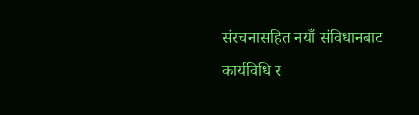संरचनासहित नयाँ संविधानबाट कार्यविधि र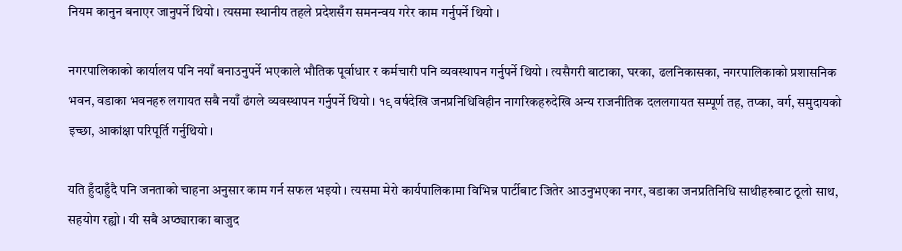नियम कानुन बनाएर जानुपर्ने थियो । त्यसमा स्थानीय तहले प्रदेशसँग समनन्वय गरेर काम गर्नुपर्ने थियो ।

नगरपालिकाको कार्यालय पनि नयाँ बनाउनुपर्ने भएकाले भौतिक पूर्वाधार र कर्मचारी पनि व्यवस्थापन गर्नुपर्ने थियो । त्यसैगरी बाटाका, घरका, ढलनिकासका, नगरपालिकाको प्रशासनिक भवन, वडाका भवनहरु लगायत सबै नयाँ ढंगले व्यवस्थापन गर्नुपर्ने थियो । १९ वर्षदेखि जनप्रनिधिविहीन नागरिकहरुदेखि अन्य राजनीतिक दललगायत सम्पूर्ण तह, तप्का, वर्ग, समुदायको इच्छा, आकांक्षा परिपूर्ति गर्नुथियो ।

यति हुँदाहुँदै पनि जनताको चाहना अनुसार काम गर्न सफल भइयो । त्यसमा मेरो कार्यपालिकामा विभिन्न पार्टीबाट जितेर आउनुभएका नगर, वडाका जनप्रतिनिधि साथीहरुबाट ठूलो साथ, सहयोग रह्यो । यी सबै अप्ठ्याराका बाजुद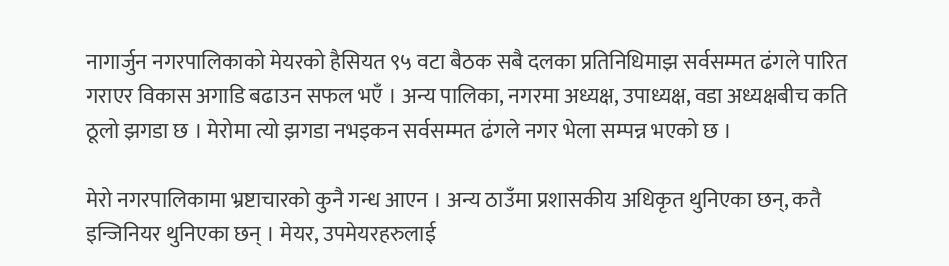नागार्जुन नगरपालिकाको मेयरको हैसियत ९५ वटा बैठक सबै दलका प्रतिनिधिमाझ सर्वसम्मत ढंगले पारित गराएर विकास अगाडि बढाउन सफल भएँ । अन्य पालिका, नगरमा अध्यक्ष, उपाध्यक्ष, वडा अध्यक्षबीच कति ठूलो झगडा छ । मेरोमा त्यो झगडा नभइकन सर्वसम्मत ढंगले नगर भेला सम्पन्न भएको छ ।

मेरो नगरपालिकामा भ्रष्टाचारको कुनै गन्ध आएन । अन्य ठाउँमा प्रशासकीय अधिकृत थुनिएका छन्, कतै इन्जिनियर थुनिएका छन् । मेयर, उपमेयरहरुलाई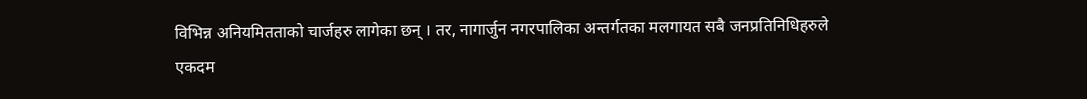विभिन्न अनियमितताको चार्जहरु लागेका छन् । तर, नागार्जुन नगरपालिका अन्तर्गतका मलगायत सबै जनप्रतिनिधिहरुले एकदम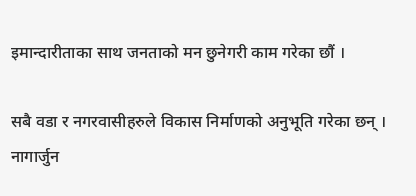इमान्दारीताका साथ जनताको मन छुनेगरी काम गरेका छौं ।

सबै वडा र नगरवासीहरुले विकास निर्माणको अनुभूति गरेका छन् । नागार्जुन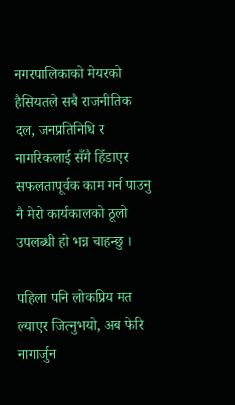नगरपालिकाको मेयरको हैसियतले सबै राजनीतिक दल, जनप्रतिनिधि र नागरिकलाई सँगै हिँडाएर सफलतापूर्वक काम गर्न पाउनु नै मेरो कार्यकालको ठूलो उपलब्धी हो भन्न चाहन्छु ।

पहिला पनि लोकप्रिय मत ल्याएर जित्नुभयो, अब फेरि नागार्जुन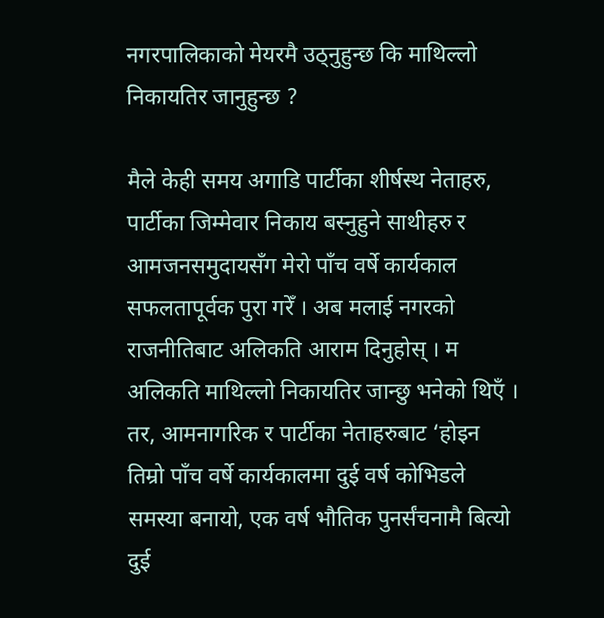नगरपालिकाको मेयरमै उठ्नुहुन्छ कि माथिल्लो निकायतिर जानुहुन्छ ?

मैले केही समय अगाडि पार्टीका शीर्षस्थ नेताहरु, पार्टीका जिम्मेवार निकाय बस्नुहुने साथीहरु र आमजनसमुदायसँग मेरो पाँच वर्षे कार्यकाल सफलतापूर्वक पुरा गरेँ । अब मलाई नगरको राजनीतिबाट अलिकति आराम दिनुहोस् । म अलिकति माथिल्लो निकायतिर जान्छु भनेको थिएँ । तर, आमनागरिक र पार्टीका नेताहरुबाट ‘होइन तिम्रो पाँच वर्षे कार्यकालमा दुई वर्ष कोभिडले समस्या बनायो, एक वर्ष भौतिक पुनर्संचनामै बित्यो दुई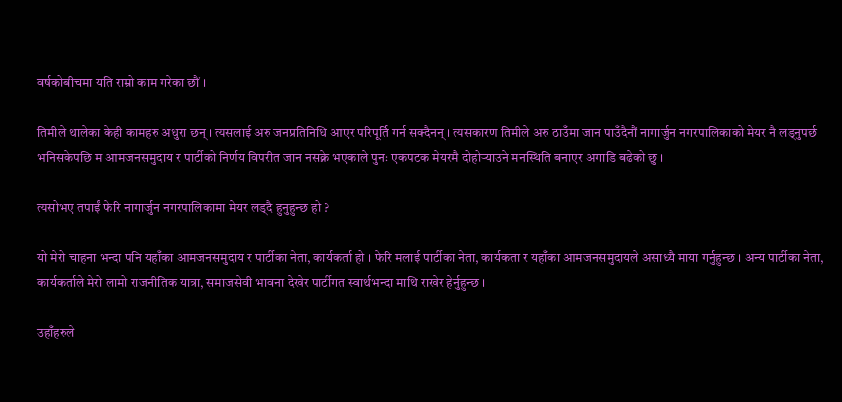वर्षकोबीचमा यति राम्रो काम गरेका छौं ।

तिमीले थालेका केही कामहरु अधुरा छन् । त्यसलाई अरु जनप्रतिनिधि आएर परिपूर्ति गर्न सक्दैनन् । त्यसकारण तिमीले अरु ठाउँमा जान पाउँदैनौं नागार्जुन नगरपालिकाको मेयर नै लड्नुपर्छ भनिसकेपछि म आमजनसमुदाय र पार्टीको निर्णय विपरीत जान नसक्ने भएकाले पुनः एकपटक मेयरमै दोहोर्‍याउने मनस्थिति बनाएर अगाडि बढेको छु ।

त्यसोभए तपाईं फेरि नागार्जुन नगरपालिकामा मेयर लड्दै हुनुहुन्छ हो ?

यो मेरो चाहना भन्दा पनि यहाँका आमजनसमुदाय र पार्टीका नेता, कार्यकर्ता हो । फेरि मलाई पार्टीका नेता, कार्यकता र यहाँका आमजनसमुदायले असाध्यै माया गर्नुहुन्छ । अन्य पार्टीका नेता, कार्यकर्ताले मेरो लामो राजनीतिक यात्रा, समाजसेवी भावना देखेर पार्टीगत स्वार्थभन्दा माथि राखेर हेर्नुहुन्छ ।

उहाँहरुले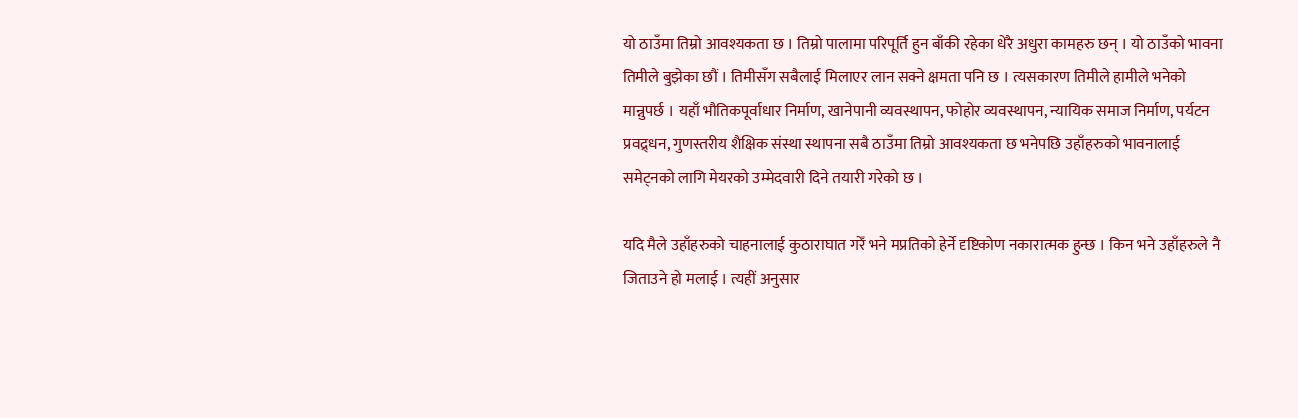यो ठाउँमा तिम्रो आवश्यकता छ । तिम्रो पालामा परिपूर्ति हुन बाँकी रहेका धेरै अधुरा कामहरु छन् । यो ठाउँको भावना तिमीले बुझेका छौं । तिमीसँग सबैलाई मिलाएर लान सक्ने क्षमता पनि छ । त्यसकारण तिमीले हामीले भनेको मान्नुपर्छ । यहाँ भौतिकपूर्वाधार निर्माण, खानेपानी व्यवस्थापन, फोहोर व्यवस्थापन, न्यायिक समाज निर्माण, पर्यटन प्रवद्र्धन, गुणस्तरीय शैक्षिक संस्था स्थापना सबै ठाउँमा तिम्रो आवश्यकता छ भनेपछि उहाँहरुको भावनालाई समेट्नको लागि मेयरको उम्मेदवारी दिने तयारी गरेको छ ।

यदि मैले उहाँहरुको चाहनालाई कुठाराघात गरेँ भने मप्रतिको हेर्ने दृष्टिकोण नकारात्मक हुन्छ । किन भने उहाँहरुले नै जिताउने हो मलाई । त्यहीं अनुसार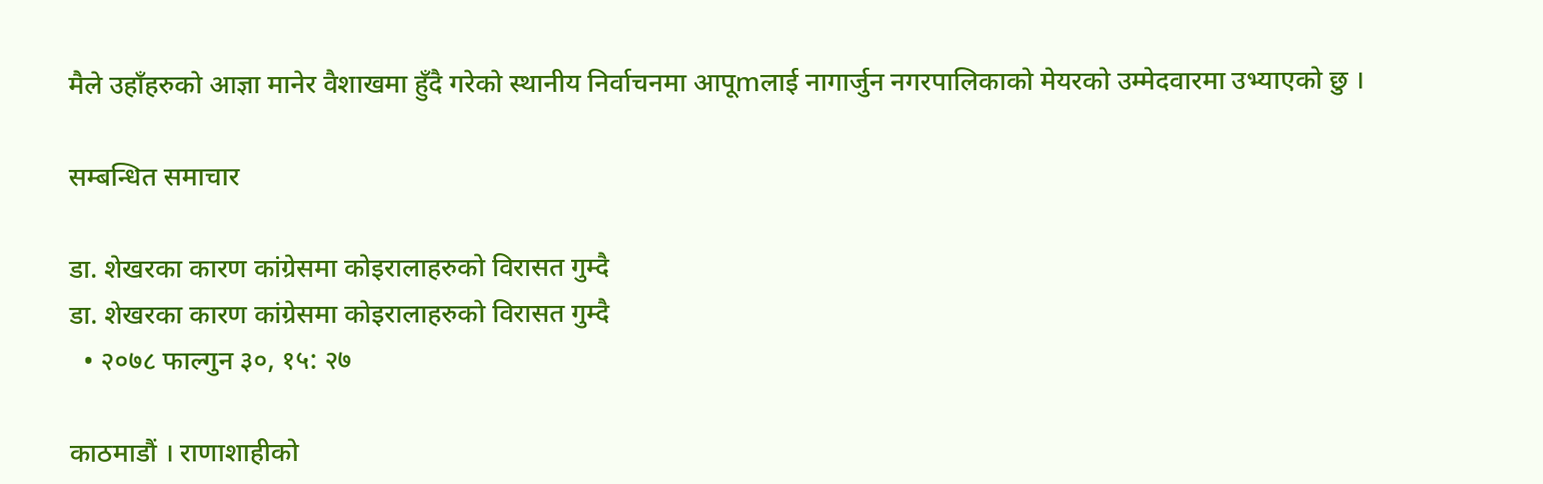मैले उहाँहरुको आज्ञा मानेर वैशाखमा हुँदै गरेको स्थानीय निर्वाचनमा आपूmलाई नागार्जुन नगरपालिकाको मेयरको उम्मेदवारमा उभ्याएको छु ।

सम्बन्धित समाचार

डा. शेखरका कारण कांग्रेसमा कोइरालाहरुको विरासत गुम्दै
डा. शेखरका कारण कांग्रेसमा कोइरालाहरुको विरासत गुम्दै
  • २०७८ फाल्गुन ३०, १५: २७

काठमाडौं । राणाशाहीको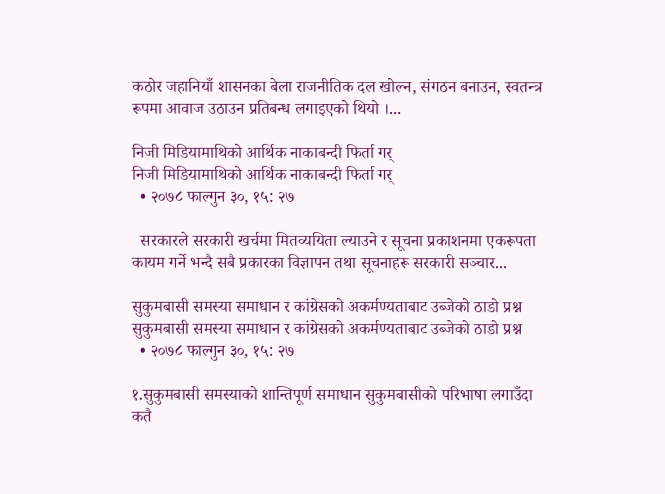कठोर जहानियाँ शासनका बेला राजनीतिक दल खोल्न, संगठन बनाउन, स्वतन्त्र रूपमा आवाज उठाउन प्रतिबन्ध लगाइएको थियो ।...

निजी मिडियामाथिको आर्थिक नाकाबन्दी फिर्ता गर्
निजी मिडियामाथिको आर्थिक नाकाबन्दी फिर्ता गर्
  • २०७८ फाल्गुन ३०, १५: २७

  सरकारले सरकारी खर्चमा मितव्ययिता ल्याउने र सूचना प्रकाशनमा एकरूपता कायम गर्ने भन्दै सबै प्रकारका विज्ञापन तथा सूचनाहरू सरकारी सञ्चार...

सुकुमबासी समस्या समाधान र कांग्रेसको अकर्मण्यताबाट उब्जेको ठाडो प्रश्न
सुकुमबासी समस्या समाधान र कांग्रेसको अकर्मण्यताबाट उब्जेको ठाडो प्रश्न
  • २०७८ फाल्गुन ३०, १५: २७

१.सुकुमबासी समस्याको शान्तिपूर्ण समाधान सुकुमबासीको परिभाषा लगाउँदा कतै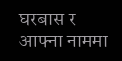घरबास र आफ्ना नाममा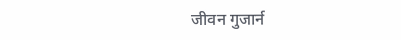जीवन गुजार्न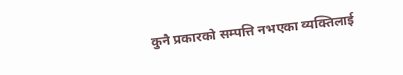कुनै प्रकारको सम्पत्ति नभएका व्यक्तिलाई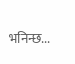भनिन्छ...